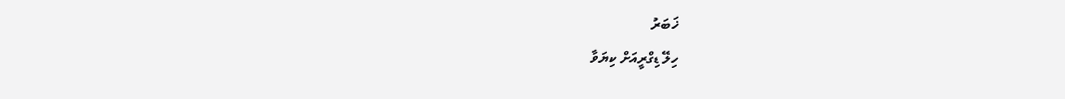ޚަބަރު
ހިލޭ ޑިގްރީއަށް ކިޔަވާ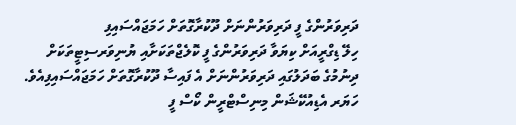ދަރިވަރުންގެ ފީ ދަރިވަރުންނަށް ދޫކުރާގޮތަށް ހަމަޖައްސައިފި
ހިލޭ ޑިގްރީއަށް ކިޔަވާ ދަރިވަރުންގެ ފީ ކޮލެޖްތަކަށާއި ޔުނިވަރސިޓީތަކަށް ދިނުމުގެ ބަދަލުގައި ދަރިވަރުންނަށް އެ ފައިސާ ދޫކުރާގޮތަށް ހަމަޖައްސައިފިއެވެ.
ހަޔަރ އެޑިއުކޭޝަން މިނިސްޓްރީން ކޯސް ފީ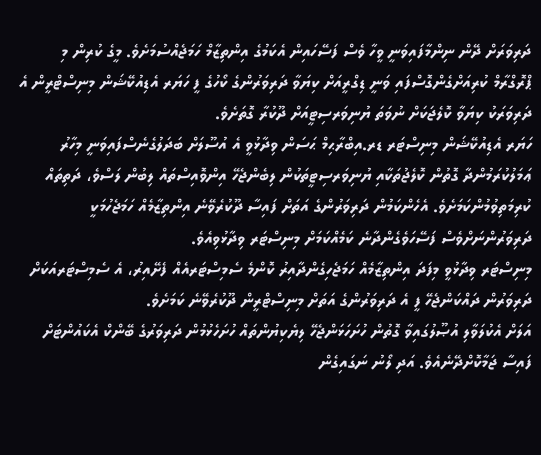ދަރިވަރަށް ދޭން ނިންމާފައިވަނީ ވީހާ ވެސް ފަސޭހައިން އެކަމުގެ އިންތިޒާމް ހަމަޖެއްސުމަށެވެ. މީގެ ކުރިން މި ޕްރޮގްރާމް ކުރިއަށްގެންގޮސްފައި ވަނީ ޑިގްރީއަށް ކިޔަވާ ދަރިވަރުންގެ ކޯހުގެ ފީ ހަޔަރ އެޑިއުކޭޝަން މިނިސްޓްރީން އެ ދަރިވަރަކު ކިޔަވާ ކޮލެޖަކަށް ނުވަތަ ޔުނިވަރސިޓީއަށް ދޫކުރާ ގޮތަށެވެ.
ހަޔަރ އެޑިއުކޭޝަން މިނިސްޓަރ ޑރ.އިބްރާޙިމް ޙަސަން ވިދާޅުވީ އެ އުސޫލަށް ބަދަލުގެނެސްފައިވަނީ މިހާރު ޢަމަލުކުރަމުންދާ ގޮތުން ކޮލެޖުތަކާއި ޔުނިވަރސިޓީތަކުން ލިބެންޖެހޭ އިންވޮއިސްތައް ލިބުން ލަސްވެ، ދަތިތައް ކުރިމަތިވުމުންކަމަށެވެ. އެހެންކަމުން ދަރިވަރުންގެ އަތަށް ފައިސާ ދޫކުރެވޭނެ އިންތިޒާމެއް ހަމަޖެހުމަކީ ދަރިވަރުންނަށްވެސް ފަސޭހަވެގެންދާނެ ކަމެއްކަމަށް މިނިސްޓަރ ވިދާޅުވިއެވެ.
މިނިސްޓަރ ވިދާޅުވީ މިފަދަ އިންތިޒާމެއް ހަމަޖެހިގެންދާއިރު ކޮންމެ ސެމިސްޓަރއެއް ފެށޭއިރު، އެ ސެމިސްޓަރއަކަށް ދަރިވަރުން ދައްކަންޖެހޭ ފީ އެ ދަރިވަރުންގެ އަތަށް މިނިސްޓްރީން ދޫކުރެވޭނެ ކަމަށެވެ.
އަލަށް އެކުލަވާލި އުޞޫލުގައިވާ ގޮތުން ހުށަހަޅަންޖެހޭ ލިޔެކިޔުންތައް ހުށަހެޅުމުން ދަރިވަރުގެ ބޭންކް އެކައުންޓަށް ފައިސާ ޖަމާކޮށްދޭނެއެވެ. އަދި ލޯނު ނަގައިގެން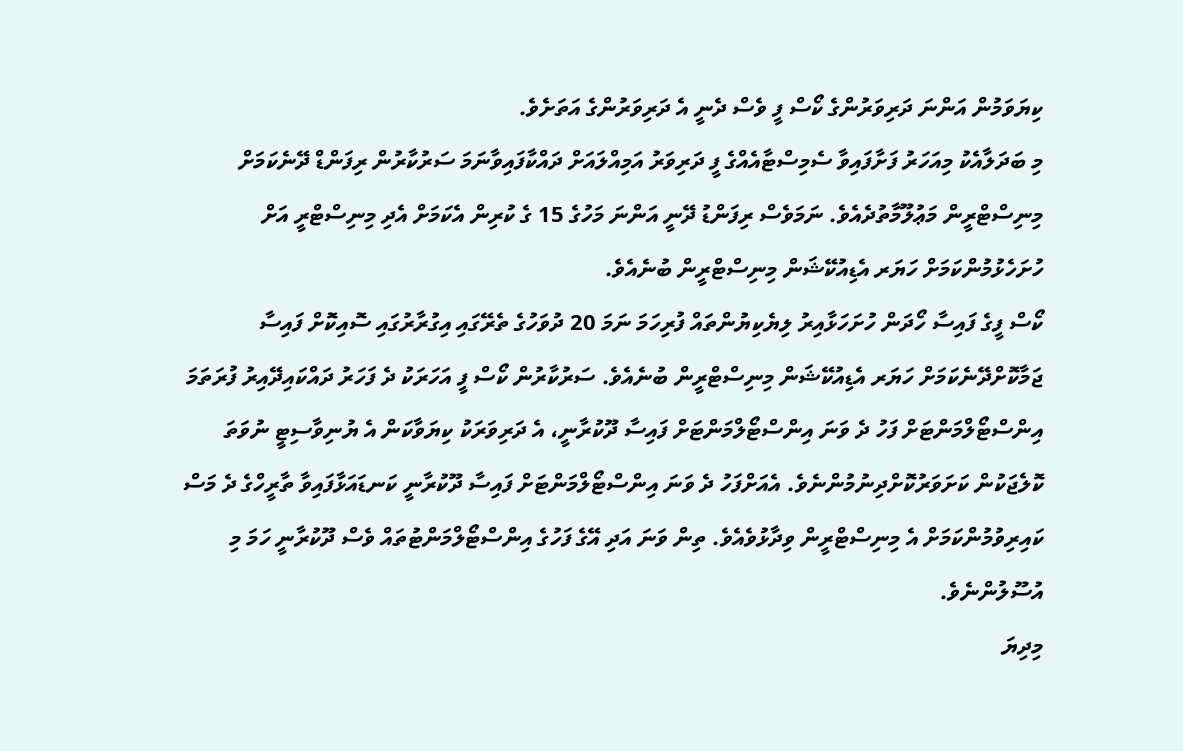ކިޔަވަމުން އަންނަ ދަރިވަރުންގެ ކޯސް ފީ ވެސް ދެނީ އެ ދަރިވަރުންގެ އަތަށެވެ.
މި ބަދަލާއެކު މިއަހަރު ފަށާފައިވާ ސެމިސްޓާއެއްގެ ފީ ދަރިވަރު އަމިއްލައަށް ދައްކާފައިވާނަމަ ސަރުކާރުން ރިފަންޑް ދޭނެކަމަށް މިނިސްޓްރީން މަޢުލޫމާތުދެއެވެ. ނަމަވެސް ރިފަންޑު ދޭނީ އަންނަ މަހުގެ 15 ގެ ކުރިން އެކަމަށް އެދި މިނިސްޓްރީ އަށް ހުށަހެޅުމުންކަމަށް ހަޔަރ އެޑިއުކޭޝަން މިނިސްޓްރީން ބުނެއެވެ.
ކޯސް ފީގެ ފައިސާ ހޯދަން ހުށަހަޅާއިރު ލިޔެކިޔުންތައް ފުރިހަމަ ނަމަ 20 ދުވަހުގެ ތެރޭގައި އިގުރާރުގައި ސޮއިކޮށް ފައިސާ ޖަމާކޮށްދޭނެކަމަށް ހަޔަރ އެޑިއުކޭޝަން މިނިސްޓްރީން ބުނެއެވެ. ސަރުކާރުން ކޯސް ފީ އަހަރަކު ދެ ފަހަރު ދައްކައިދޭއިރު ފުރަތަމަ އިންސްޓޯލްމަންޓަށް ފަހު ދެ ވަނަ އިންސްޓޯލްމަންޓަށް ފައިސާ ދޫކުރާނީ، އެ ދަރިވަރަކު ކިޔަވާކަން އެ ޔުނިވާސިޓީ ނުވަތަ ކޮލެޖަކުން ކަށަވަރުކޮށްދިނުމުންނެވެ. އެއަށްފަހު ދެ ވަނަ އިންސްޓޯލްމަންޓަށް ފައިސާ ދޫކުރާނީ ކަނޑައަޅާފައިވާ ތާރީހްގެ ދެ މަސް ކައިރިވުމުންކަމަށް އެ މިނިސްޓްރީން ވިދާޅުވެއެވެ. ތިން ވަނަ އަދި އޭގެ ފަހުގެ އިންސްޓޯލްމަންޓުތައް ވެސް ދޫކުރާނީ ހަމަ މި އުސޫލުންނެވެ.
މިދިޔަ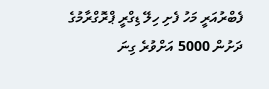ފެބްރުއަރީ މަހު ފެށި ހިލޭ ޑިގްރީ ޕްރޮގްރާމުގެ ދަށުން 5000 އަށްވުރެ ގިނަ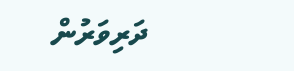ދަރިވަރުން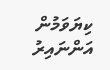ކިޔަވަމުން އަންނައިރު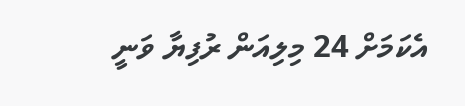އެކަމަށް 24 މިލިއަން ރުފިޔާ ވަނީ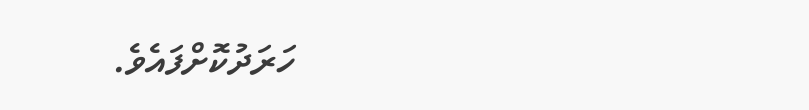ހަރަދުކޮށްފައެވެ.